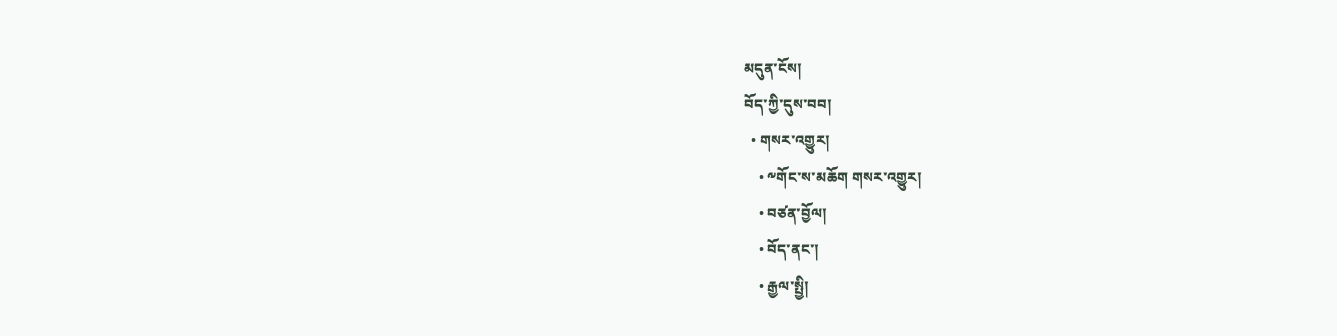མདུན་ངོས།
བོད་ཀྱི་དུས་བབ།
  • གསར་འགྱུར།
    • ༸གོང་ས་མཆོག གསར་འགྱུར།
    • བཙན་བྱོལ།
    • བོད་ནང་།
    • རྒྱལ་སྤྱི།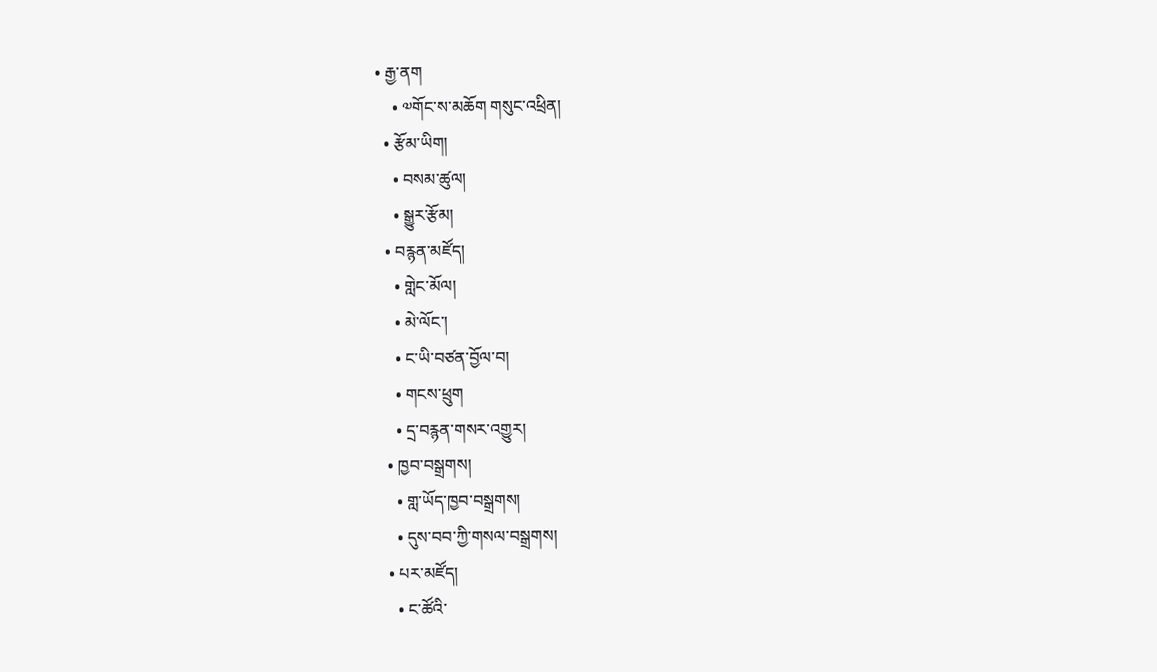• རྒྱ་ནག
    • ༧གོང་ས་མཆོག གསུང་འཕྲིན།
  • རྩོམ་ཡིག།
    • བསམ་ཚུལ།
    • སྒྱུར་རྩོམ།
  • བརྙན་མཛོད།
    • གླེང་མོལ།
    • མེ་ལོང་།
    • ང་ཡི་བཙན་བྱོལ་བ།
    • གངས་ཕྲུག
    • དྲ་བརྙན་གསར་འགྱུར།
  • ཁྱབ་བསྒྲགས།
    • གླ་ཡོད་ཁྱབ་བསྒྲགས།
    • དུས་བབ་ཀྱི་གསལ་བསྒྲགས།
  • པར་མཛོད།
    • ང་ཚོའི་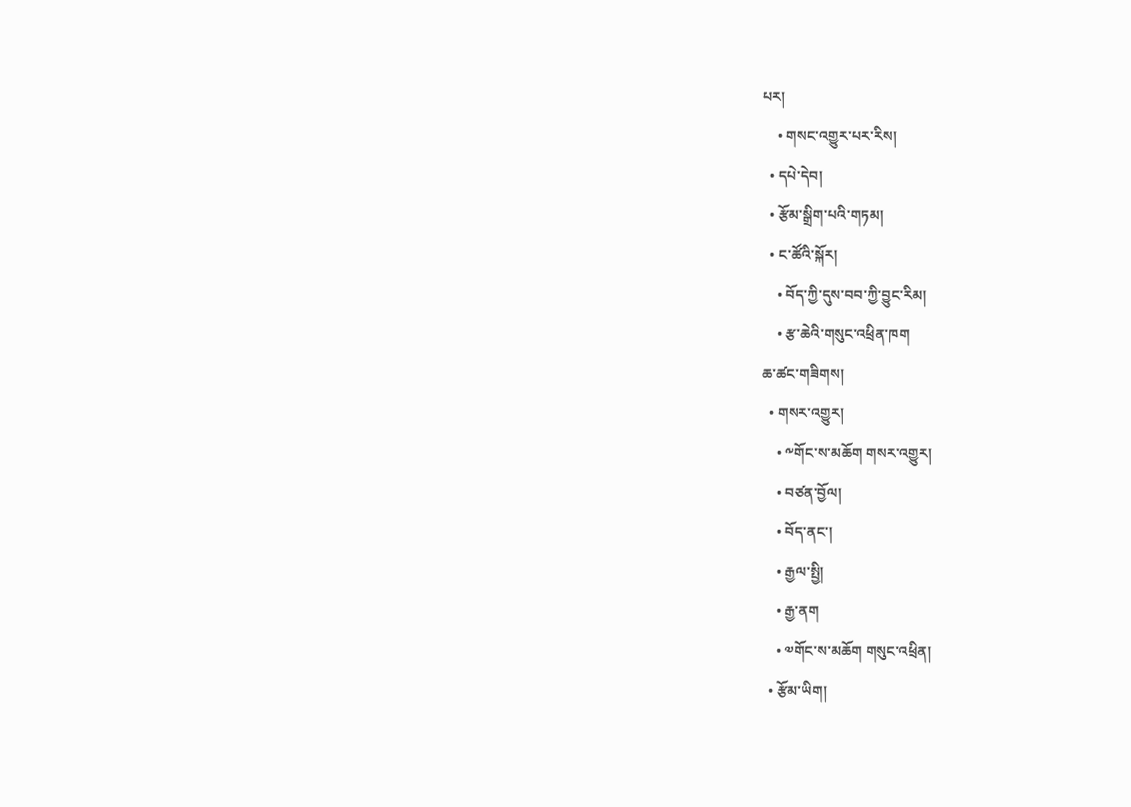པར།
    • གསང་འགྱུར་པར་རིས།
  • དཔེ་དེབ།
  • རྩོམ་སྒྲིག་པའི་གཏམ།
  • ང་ཚོའི་སྐོར།
    • བོད་ཀྱི་དུས་བབ་ཀྱི་བྱུང་རིམ།
    • རྩ་ཆེའི་གསུང་འཕྲིན་ཁག
ཆ་ཚང་གཟིགས།
  • གསར་འགྱུར།
    • ༸གོང་ས་མཆོག གསར་འགྱུར།
    • བཙན་བྱོལ།
    • བོད་ནང་།
    • རྒྱལ་སྤྱི།
    • རྒྱ་ནག
    • ༧གོང་ས་མཆོག གསུང་འཕྲིན།
  • རྩོམ་ཡིག།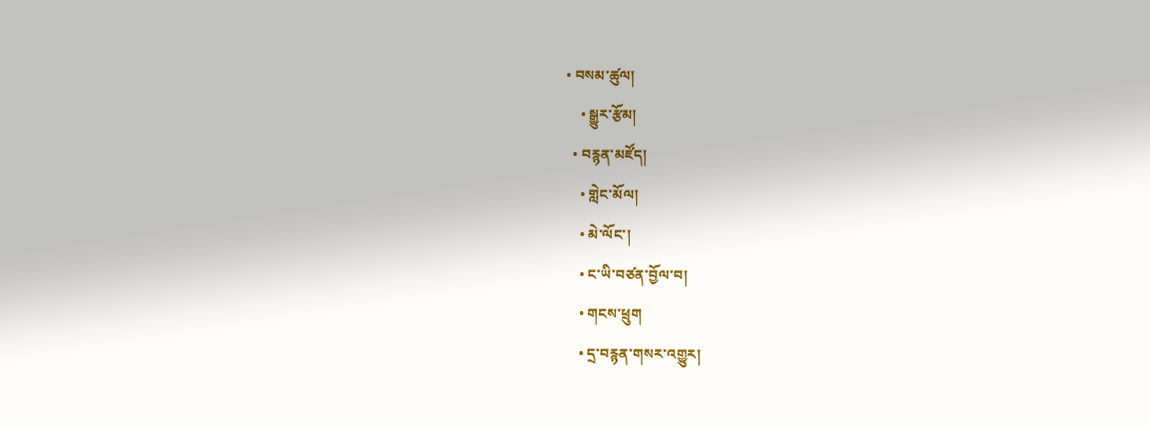• བསམ་ཚུལ།
    • སྒྱུར་རྩོམ།
  • བརྙན་མཛོད།
    • གླེང་མོལ།
    • མེ་ལོང་།
    • ང་ཡི་བཙན་བྱོལ་བ།
    • གངས་ཕྲུག
    • དྲ་བརྙན་གསར་འགྱུར།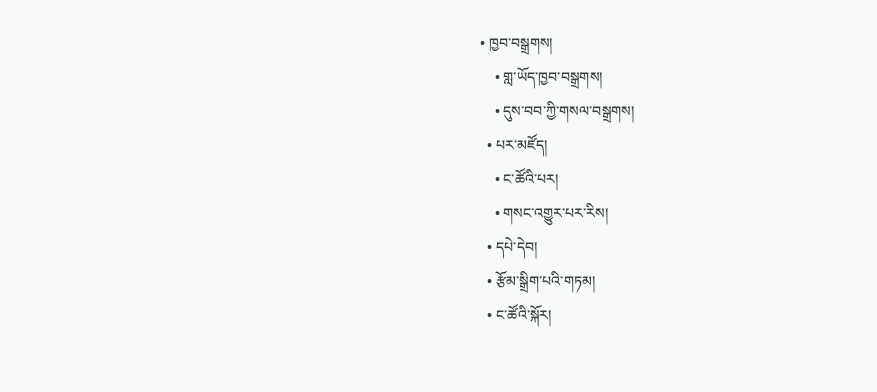• ཁྱབ་བསྒྲགས།
    • གླ་ཡོད་ཁྱབ་བསྒྲགས།
    • དུས་བབ་ཀྱི་གསལ་བསྒྲགས།
  • པར་མཛོད།
    • ང་ཚོའི་པར།
    • གསང་འགྱུར་པར་རིས།
  • དཔེ་དེབ།
  • རྩོམ་སྒྲིག་པའི་གཏམ།
  • ང་ཚོའི་སྐོར།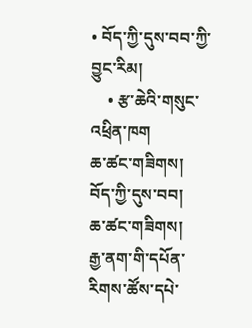• བོད་ཀྱི་དུས་བབ་ཀྱི་བྱུང་རིམ།
    • རྩ་ཆེའི་གསུང་འཕྲིན་ཁག
ཆ་ཚང་གཟིགས།
བོད་ཀྱི་དུས་བབ།
ཆ་ཚང་གཟིགས།
རྒྱ་ནག་གི་དཔོན་རིགས་ཚོས་དཔེ་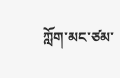ཀློག་མང་ཙམ་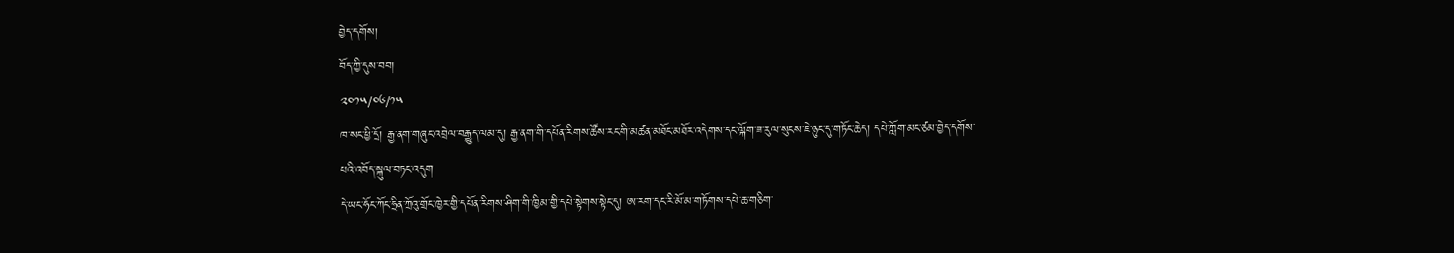བྱེད་དགོས།
བོད་ཀྱི་དུས་བབ།
༢༠༡༥/༠༦/༡༥
ཁ་སང་ཕྱི་དྲོ། རྒྱ་ནག་གཞུང་འབྲེལ་བརྒྱུད་ལམ་དུ། རྒྱ་ནག་གི་དཔོན་རིགས་ཚོས་རང་གི་མཚན་མཐོང་མཐོར་འདེགས་དང་ལྐོག་ཟ་རུལ་སུངས་ཇེ་ཉུང་དུ་གཏོང་ཆེད། དཔེ་ཀློག་མང་ཙམ་བྱེད་དགོས་པའི་འབོད་སྐུལ་བཏང་འདུག
དེ་ཡང་ཧོང་ཀོང་ཧྲིན་ཀྲོའུ་གྲོང་ཁྱེར་གྱི་དཔོན་རིགས་ཤིག་གི་ཁྱིམ་གྱི་དཔེ་སྟེགས་སྟེང་དུ། ཨ་རག་དང་རི་མོ་མ་གཏོགས་དཔེ་ཆ་གཅིག་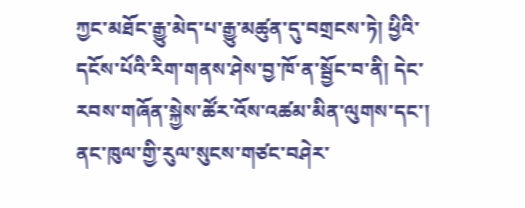ཀྱང་མཐོང་རྒྱུ་མེད་པ་རྒྱུ་མཚུན་དུ་བགྲངས་ཏེ། ཕྱིའི་དངོས་པོའི་རིག་གནས་ཤེས་བྱ་ཁོ་ན་སྦྱོང་བ་ནི། དེང་རབས་གཞོན་སྐྱེས་ཚོར་འོས་འཚམ་མིན་ལུགས་དང་། ནང་ཁུལ་གྱི་རུལ་སུངས་གཙང་བཤེར་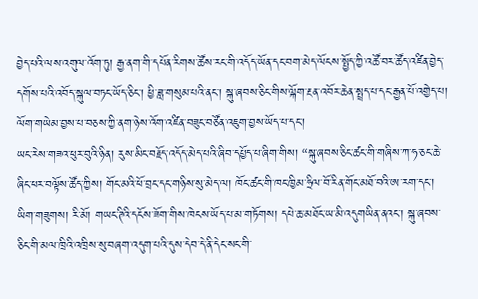བྱེད་པའི་ལས་འགུལ་འོག་ཏུ། རྒྱ་ནག་གི་དཔོན་རིགས་ཚོས་རང་གི་འདོད་ཡོན་དང་བག་མེད་ལོངས་སྤྱོད་ཀྱི་འཚོ་བར་ཚོད་འཛིན་བྱེད་དགོས་པའི་འབོད་སྐུལ་བཏང་ཡོད་ཅིང་། ཕྱི་ཟླ་གསུམ་པའི་ནང་། སྐུ་ཞབས་ཅིང་གིས་ལྐོག་རྔན་འབོར་ཆེན་སྤྲད་པ་དང་རྒྱན་པོ་འགྱེད་པ། ལོག་གཡེམ་བྱས་པ་བཅས་ཀྱི་ནག་ཉེས་འོག་འཛིན་བཟུང་བཙོན་འཇུག་བྱས་ཡོད་པ་དང་།
ཡང་རེས་གཟའ་ཕུར་བུའི་ཉིན། རུས་མིང་བརྗོད་འདོད་མེད་པའི་ཞིབ་དཔྱོད་པ་ཞིག་གིས། “སྐུ་ཞབས་ཅིང་ཚང་གི་གཞིས་ཀ་ཧ་ཅང་ཆེ་ཞིང་ཕར་བལྟོས་ཚོད་ཀྱིས། གོང་མའི་ཕོ་བྲང་དང་གཉིས་སུ་མེད་ལ། ཁོང་ཚང་གི་ཁང་ཁྱིམ་ཧྲིལ་བོ་རིན་གོང་མཐོ་བའི་ཨ་རག་དང་། ཡིག་གཟུགས། རི་མོ། གཡང་ཊིའི་དངོས་ཟོག་གིས་ཁེངས་ཡོད་པ་མ་གཏོགས། དཔེ་ཆ་མཐོང་ཡ་མི་འདུགཡིན་ནའང་། སྐུ་ཞབས་ཅིང་གི་མལ་ཁྲིའི་འཁྲིས་སུ་བཞག་འདུག་པའི་དུས་དེབ་དེ་ནི་དེང་སང་གི་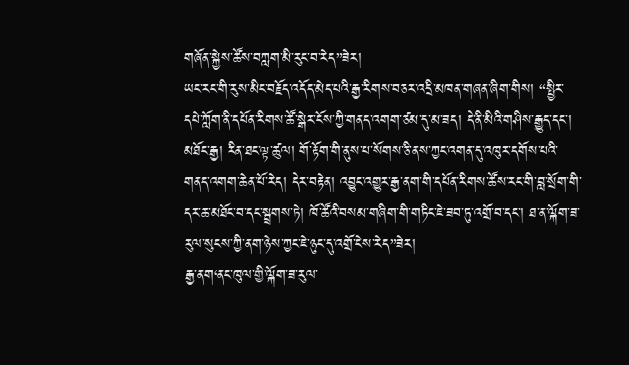གཞོན་སྐྱེས་ཚོས་བཀླག་མི་རུང་བ་རེད”ཟེར།
ཡང་རང་གི་རུས་མིང་བརྗོད་འདོད་མེད་པའི་རྒྱ་རིགས་བཅར་འདྲི་མཁན་གཞན་ཞིག་གིས། “སྤྱིར་དཔེ་ཀློག་ནི་དཔོན་རིགས་ཚོ་སྒེར་ངོས་ཀྱི་གནད་འགག་ཙམ་དུ་མ་ཟད། དེ་ནི་མིའི་གཤིས་རྒྱུད་དང་། མཐོང་རྒྱ། རིན་ཐང་ལྟ་ཚུལ། གོ་རྟོག་གི་ནུས་པ་སོགས་ཅི་ནས་ཀྱང་འགན་དུ་འཁུར་དགོས་པའི་གནད་འགག་ཆེན་པོ་རེད། དེར་བརྟེན། འབྱུང་འགྱུར་རྒྱ་ནག་གི་དཔོན་རིགས་ཚོས་རང་གི་བླ་སྲོག་གི་དར་ཆ་མཐོང་བ་དང་སྦྲགས་ཏེ། ཁོ་ཚོའི་བསམ་གཞིག་གི་གཏིང་ཇེ་ཟབ་ཏུ་འགྲོ་བ་དང་། ཐ་ན་ལྐོག་ཟ་རུལ་སུངས་ཀྱི་ནག་ཉེས་ཀྱང་ཇེ་ཉུང་དུ་འགྲོ་ངེས་རེད”ཟེར།
རྒྱ་ནག‘ནང་ཁུལ་གྱི་ལྐོག་ཟ་རུལ་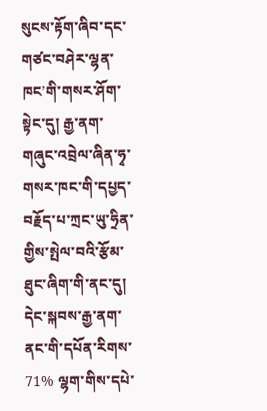སུངས་རྟོག་ཞིབ་དང་གཙང་བཤེར་ལྷན་ཁང’གི་གསར་ཤོག་སྟེང་དུ། རྒྱ་ནག་གཞུང་འབྲེལ་ཞིན་ཧྭ་གསར་ཁང་གི་དཔྱད་བརྗོད་པ་ཀྲང་ཡུ་ཧྲིན་གྱིས་སྤེལ་བའི་རྩོམ་ཐུང་ཞིག་གི་ནང་དུ། དེང་སྐབས་རྒྱ་ནག་ནང་གི་དཔོན་རིགས་ 71% ལྷག་གིས་དཔེ་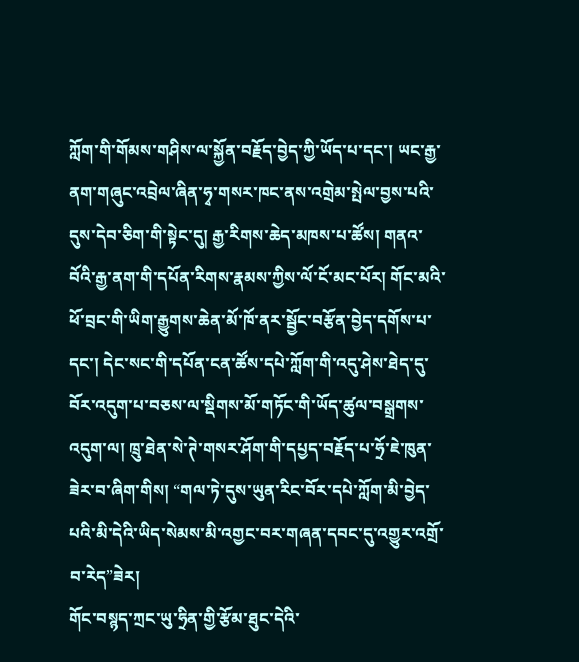ཀློག་གི་གོམས་གཤིས་ལ་སྐྱོན་བརྗོད་བྱེད་ཀྱི་ཡོད་པ་དང་། ཡང་རྒྱ་ནག་གཞུང་འབྲེལ་ཞིན་ཧྭ་གསར་ཁང་ནས་འགྲེམ་སྤེལ་བྱས་པའི་དུས་དེབ་ཅིག་གི་སྟེང་དུ། རྒྱ་རིགས་ཆེད་མཁས་པ་ཚོས། གནའ་བོའི་རྒྱ་ནག་གི་དཔོན་རིགས་རྣམས་ཀྱིས་ལོ་ངོ་མང་པོར། གོང་མའི་ཕོ་བྲང་གི་ཡིག་རྒྱུགས་ཆེན་མོ་ཁོ་ནར་སྦྱོང་བརྩོན་བྱེད་དགོས་པ་དང་། དེང་སང་གི་དཔོན་ངན་ཚོས་དཔེ་ཀློག་གི་འདུ་ཤེས་ཐེད་དུ་བོར་འདུག་པ་བཅས་ལ་སྡིགས་མོ་གཏོང་གི་ཡོད་ཚུལ་བསྒྲགས་འདུག་ལ། ཁྲུ་ཐེན་སེ་ཊེ་གསར་ཤོག་གི་དཔྱད་བརྗོད་པ་ཧྲོ་ཇེ་ཁུན་ཟེར་བ་ཞིག་གིས། “གལ་ཏེ་དུས་ཡུན་རིང་བོར་དཔེ་ཀློག་མི་བྱེད་པའི་མི་དེའི་ཡིད་སེམས་མི་འགྱང་བར་གཞན་དབང་དུ་འགྱུར་འགྲོ་བ་རེད”ཟེར།
གོང་བསྙད་ཀྲང་ཡུ་ཧྲིན་གྱི་རྩོམ་ཐུང་དེའི་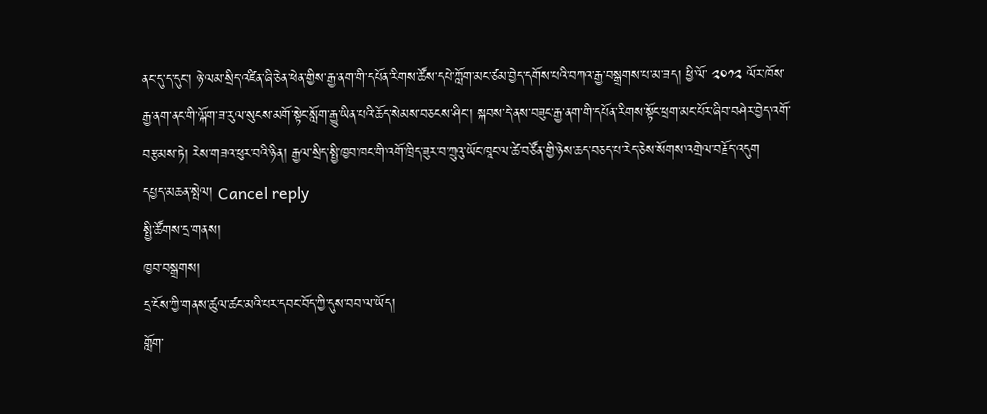ནང་དུ་ད་དུང་། ཉེ་ལམ་སྲིད་འཛིན་ཞི་ཅེན་ཕེན་གྱིས་རྒྱ་ནག་གི་དཔོན་རིགས་ཚོས་དཔེ་ཀློག་མང་ཙམ་བྱེད་དགོས་པའི་བཀའ་རྒྱ་བསྒྲགས་པ་མ་ཟད། ཕྱི་ལོ་ ༢༠༡༢ ལོར་ཁོས་རྒྱ་ནག་ནང་གི་ལྐོག་ཟ་རུལ་སུངས་མགོ་སྟེང་སློག་རྒྱུ་ཡིན་པའི་ཆོད་སེམས་བཅངས་ཤིང་། སྐབས་དེ་ནས་བཟུང་རྒྱ་ནག་གི་དཔོན་རིགས་སྟོང་ཕྲག་མང་པོར་ཞིབ་བཤེར་བྱེད་འགོ་བརྩམས་ཏེ། རེས་གཟའ་ཕུར་བའི་ཉིན། རྒྱལ་སྲིད་སྤྱི་ཁྱབ་ཁང་གི་འགོ་ཁྲིད་ཟུར་བ་ཀྲུའུ་ཡོང་ཁཱང་ལ་ཚེ་བཙོན་གྱི་ཉེས་ཆད་བཅད་པ་རེད་ཅེས་སོགས་འགྲེལ་བརྗོད་འདུག
དཔྱད་མཆན་སྤེལ། Cancel reply
སྤྱི་ཚོགས་དྲ་གནས།
ཁྱབ་བསྒྲགས།
དྲ་ངོས་ཀྱི་གནས་ཚུལ་ཚང་མའི་པར་དབང་བོད་ཀྱི་དུས་བབ་ལ་ཡོད།
གློག་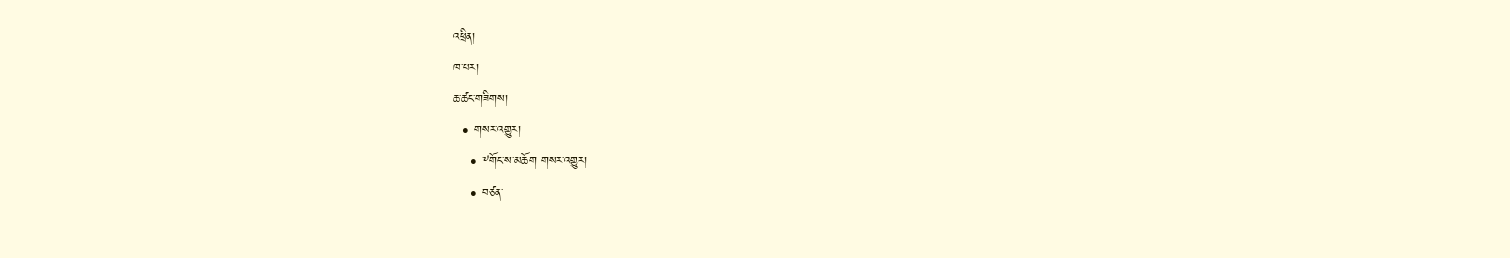འཕྲིན།
ཁ་པར།
ཆ་ཚང་གཟིགས།
  • གསར་འགྱུར།
    • ༸གོང་ས་མཆོག གསར་འགྱུར།
    • བཙན་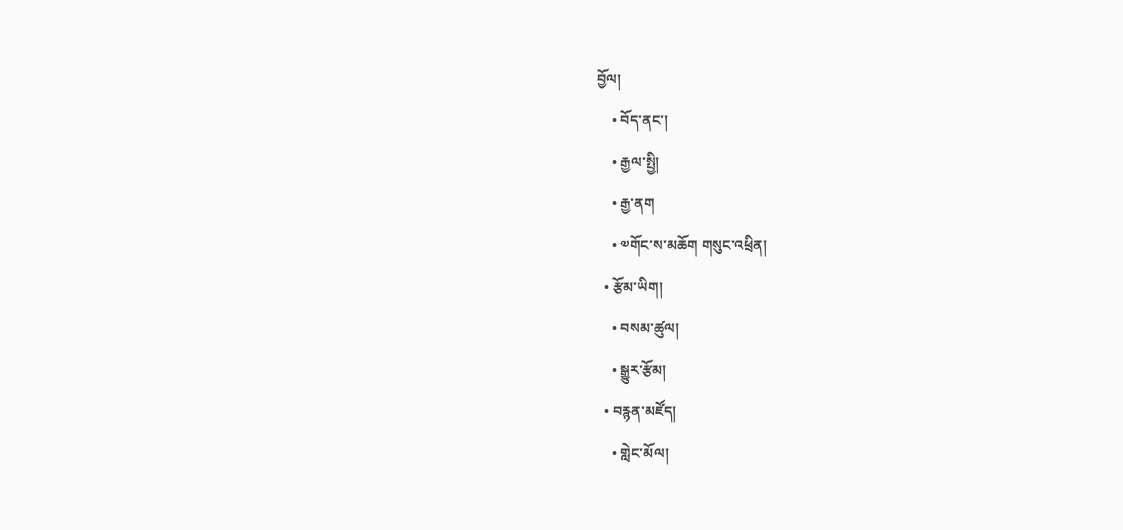བྱོལ།
    • བོད་ནང་།
    • རྒྱལ་སྤྱི།
    • རྒྱ་ནག
    • ༧གོང་ས་མཆོག གསུང་འཕྲིན།
  • རྩོམ་ཡིག།
    • བསམ་ཚུལ།
    • སྒྱུར་རྩོམ།
  • བརྙན་མཛོད།
    • གླེང་མོལ།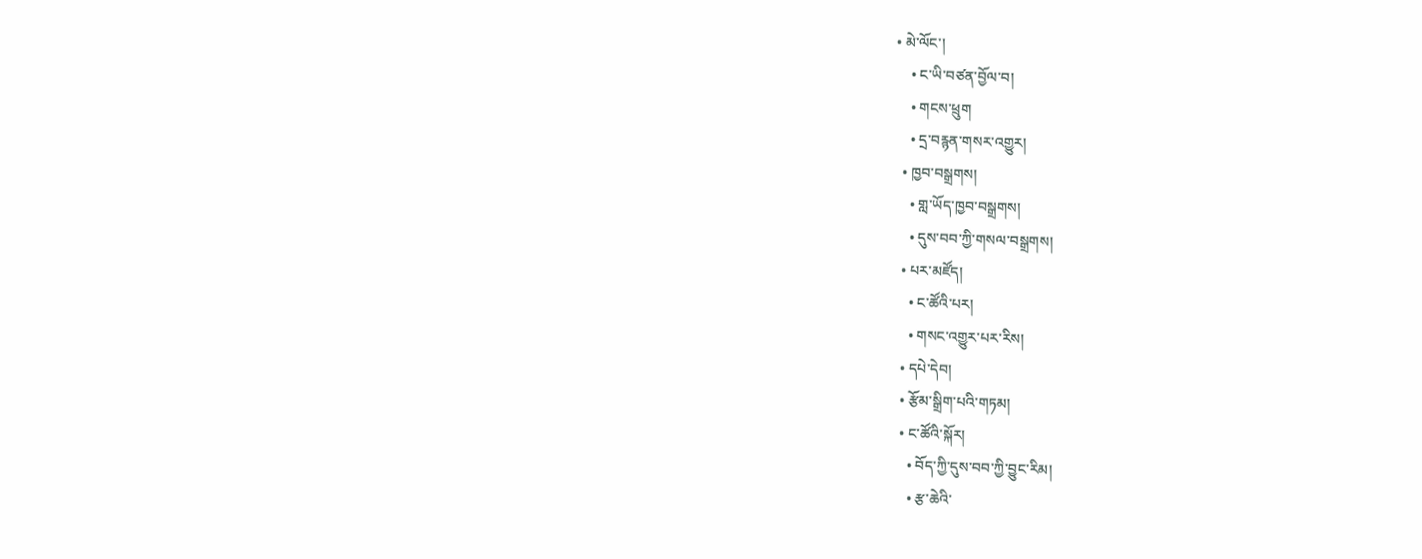• མེ་ལོང་།
    • ང་ཡི་བཙན་བྱོལ་བ།
    • གངས་ཕྲུག
    • དྲ་བརྙན་གསར་འགྱུར།
  • ཁྱབ་བསྒྲགས།
    • གླ་ཡོད་ཁྱབ་བསྒྲགས།
    • དུས་བབ་ཀྱི་གསལ་བསྒྲགས།
  • པར་མཛོད།
    • ང་ཚོའི་པར།
    • གསང་འགྱུར་པར་རིས།
  • དཔེ་དེབ།
  • རྩོམ་སྒྲིག་པའི་གཏམ།
  • ང་ཚོའི་སྐོར།
    • བོད་ཀྱི་དུས་བབ་ཀྱི་བྱུང་རིམ།
    • རྩ་ཆེའི་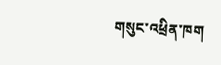གསུང་འཕྲིན་ཁག